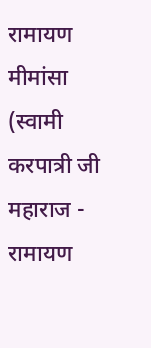रामायण मीमांसा (स्वामी करपात्री जी महाराज - रामायण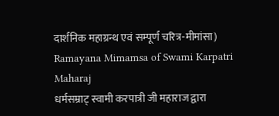दार्शनिक महाग्रन्थ एवं सम्पूर्ण चरित्र-मीमांसा)
Ramayana Mimamsa of Swami Karpatri Maharaj
धर्मसम्राट् स्वामी करपात्री जी महाराज द्वारा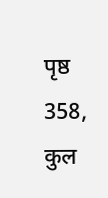पृष्ठ 358, कुल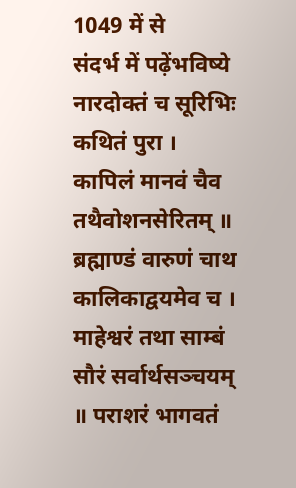1049 में से
संदर्भ में पढ़ेंभविष्ये नारदोक्तं च सूरिभिः कथितं पुरा । कापिलं मानवं चैव तथैवोशनसेरितम् ॥ ब्रह्माण्डं वारुणं चाथ कालिकाद्वयमेव च । माहेश्वरं तथा साम्बं सौरं सर्वार्थसञ्चयम् ॥ पराशरं भागवतं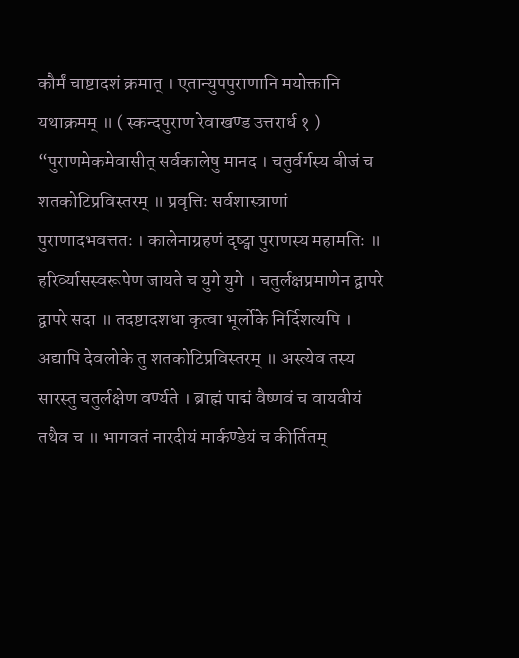कौर्मं चाष्टादशं क्रमात् । एतान्युपपुराणानि मयोक्तानि यथाक्रमम् ॥ ( स्कन्दपुराण रेवाखण्ड उत्तरार्ध १ ) “पुराणमेकमेवासीत् सर्वकालेषु मानद । चतुर्वर्गस्य बीजं च शतकोटिप्रविस्तरम् ॥ प्रवृत्तिः सर्वशास्त्राणां पुराणादभवत्ततः । कालेनाग्रहणं दृष्ट्वा पुराणस्य महामतिः ॥ हरिर्व्यासस्वरूपेण जायते च युगे युगे । चतुर्लक्षप्रमाणेन द्वापरे द्वापरे सदा ॥ तदष्टादशधा कृत्वा भूर्लोके निर्दिशत्यपि । अद्यापि देवलोके तु शतकोटिप्रविस्तरम् ॥ अस्त्येव तस्य सारस्तु चतुर्लक्षेण वर्ण्यते । ब्राह्मं पाद्मं वैष्णवं च वायवीयं तथैव च ॥ भागवतं नारदीयं मार्कण्डेयं च कीर्तितम्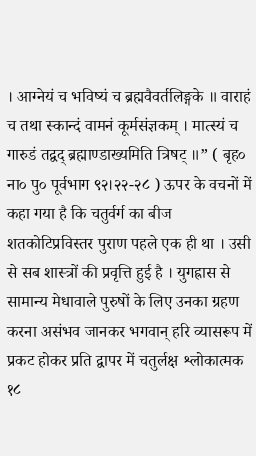। आग्नेयं च भविष्यं च ब्रह्मवैवर्तलिङ्गके ॥ वाराहं च तथा स्कान्दं वामनं कूर्मसंज्ञकम् । मात्स्यं च गारुडं तद्वद् ब्रह्माण्डाख्यमिति त्रिषट् ॥” ( बृह० ना० पु० पूर्वभाग ९२।२२-२८ ) ऊपर के वचनों में कहा गया है कि चतुर्वर्ग का बीज शतकोटिप्रविस्तर पुराण पहले एक ही था । उसी से सब शास्त्रों की प्रवृत्ति हुई है । युगह्रास से सामान्य मेधावाले पुरुषों के लिए उनका ग्रहण करना असंभव जानकर भगवान् हरि व्यासरूप में प्रकट होकर प्रति द्वापर में चतुर्लक्ष श्लोकात्मक १८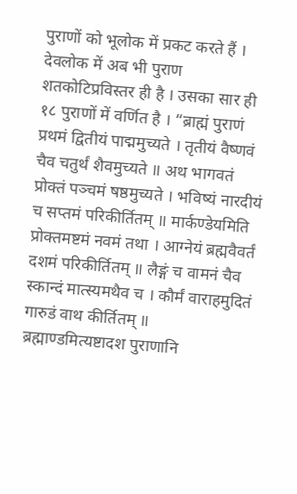पुराणों को भूलोक में प्रकट करते हैं । देवलोक में अब भी पुराण शतकोटिप्रविस्तर ही है । उसका सार ही १८ पुराणों में वर्णित है । “ब्राह्मं पुराणं प्रथमं द्वितीयं पाद्ममुच्यते । तृतीयं वैष्णवं चैव चतुर्थं शैवमुच्यते ॥ अथ भागवतं प्रोक्तं पञ्चमं षष्ठमुच्यते । भविष्यं नारदीयं च सप्तमं परिकीर्तितम् ॥ मार्कण्डेयमिति प्रोक्तमष्टमं नवमं तथा । आग्नेयं ब्रह्मवैवर्तं दशमं परिकीर्तितम् ॥ लैङ्गं च वामनं चैव स्कान्दं मात्स्यमथैव च । कौर्मं वाराहमुदितं गारुडं वाथ कीर्तितम् ॥ ब्रह्माण्डमित्यष्टादश पुराणानि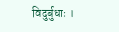विदुर्बुधाः ।